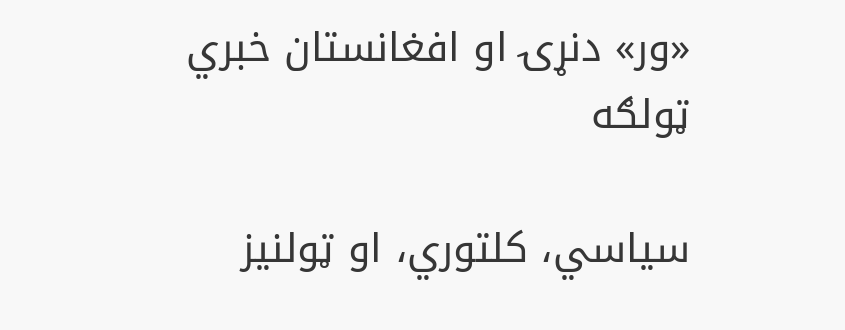«ور» دنړۍ او افغانستان خبري ټولګه

سياسي، کلتوري، او ټولنيز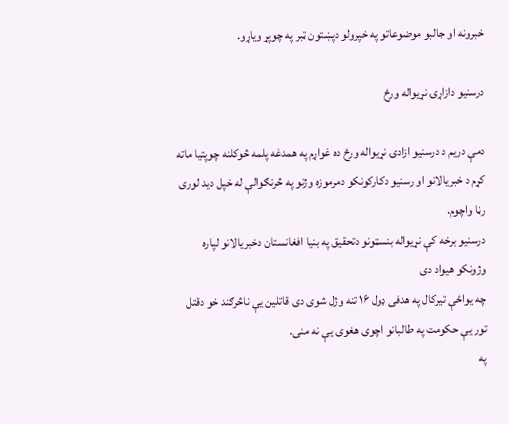خبرونه او جالبو موضوعاتو په خپرولو دپښتون ټبر په چوپړ وياړو.

درسنيو دازاړۍ نړيواله ورځ

دمې دريم د درسنيو ازادۍ نړيواله ورځ ده غواړم په همدغه پلمه څوکلنه چوپتيا ماته کړم د خبريالانو او رسنيو دکارکونکو دمرموزه وژنو په څرنګوالې له خپل ديد لوری رڼا واچوم.
درسنيو برخه کې نړيواله بنسټونو دتحقيق په بنيا افغانستان دخبريالانو لپاره وژونکو هيواد دی
چه يواځې تيرکال په هدفی ډول ۱۶ تنه وژل شوی دی قاتلين يې ناڅرګند خو دقتل تور يې حکومت په طالبانو اچوی هغوی يې نه منی.
په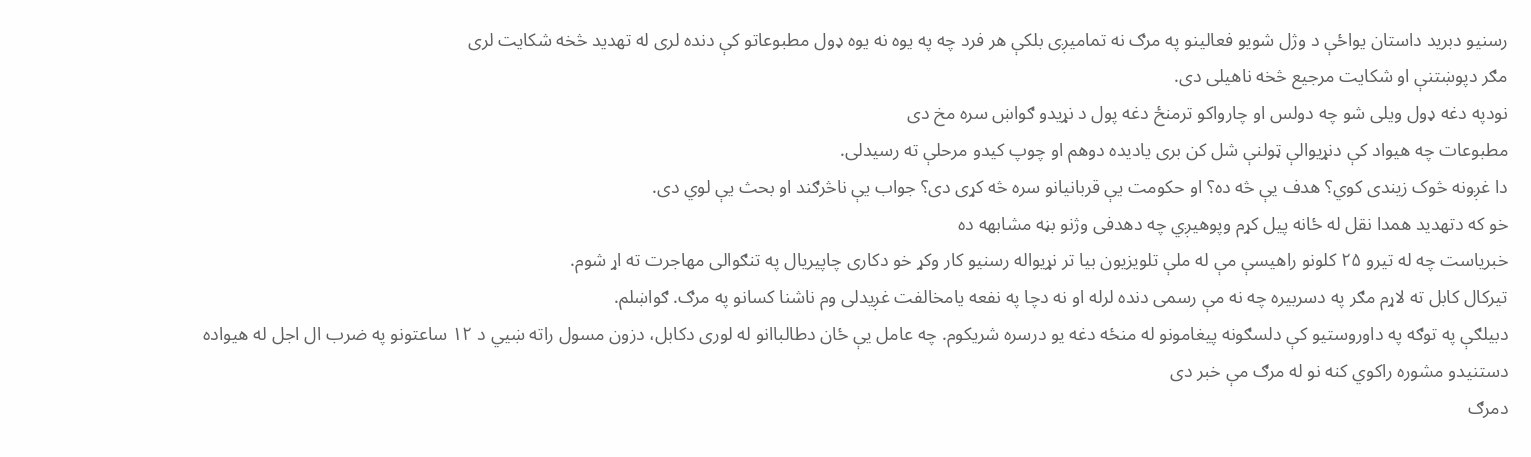رسنيو دبريد داستان يواځې د وژل شويو فعالينو په مرګ نه تماميږی بلکې هر فرد چه په يوه نه يوه ډول مطبوعاتو کې دنده لری له تهديد څخه شکايت لری
مګر دپوښتنې او شکايت مرجيع څخه ناهيلی دی.
نودپه دغه ډول ويلی شو چه دولس او چارواکو ترمنځ دغه پول د نړيدو ګواښ سره مخ دی
مطبوعات چه هيواد کې دنړيوالې ټولنې شل کن بری ياديده دوهم او چوپ کيدو مرحلې ته رسيدلی.
دا غږونه څوک زيندی کوي؟ هدف يې څه ده؟ او حکومت يې قربانيانو سره څه کړی دی؟ جواب يې ناڅرګند او بحث يې لوي دی.
خو که دتهديد همدا نقل له ځانه پيل کړم وپوهيږي چه دهدفی وژنو بڼه مشابهه ده
خبرياست چه له تيرو ۲۵ کلونو راهيسې مې له ملې تلويزيون بيا تر نړيواله رسنيو کار وکړ خو دکاری چاپيريال په تنګوالی مهاجرت ته اړ شوم.
تيرکال کابل ته لاړم مګر په دسربيره چه نه مې رسمی دنده لرله او نه دچا په نفعه يامخالفت غږيدلی وم ناشنا کسانو په مرګ. ګواښلم.
دبيلګې په توګه په داوروستيو کې دلسګونه پيغامونو له منځه دغه يو درسره شريکوم. چه عامل يې ځان دطالباانو له لوری دکابل، دزون مسول راته ښیي د ۱۲ ساعتونو په ضرب ال اجل له هيواده دستنيدو مشوره راکوي کنه نو له مرګ مې خبر دی
دمرګ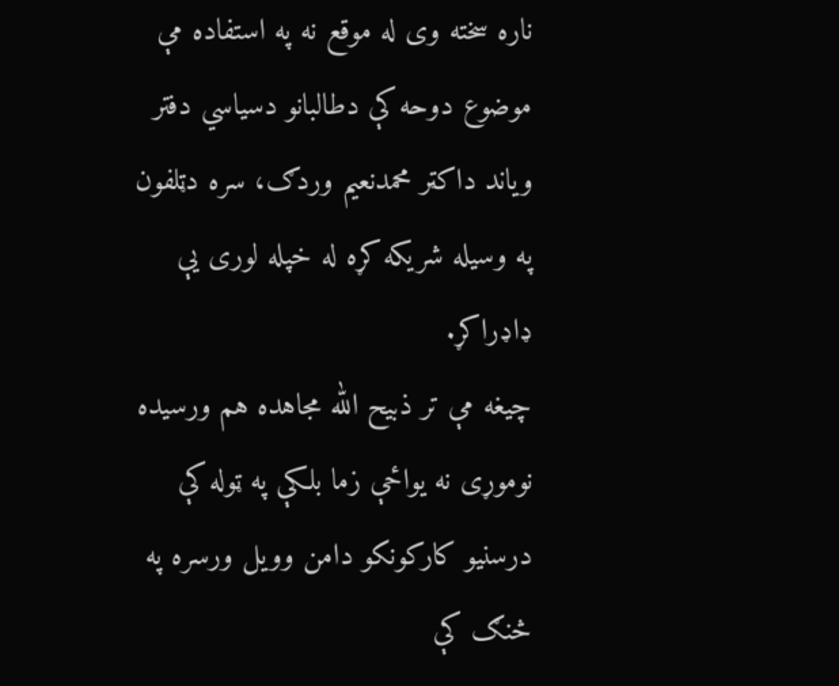ناره سخته وی له موقع نه په استفاده مې موضوع دوحه کې دطالبانو دسياسي دفتر وياند داکټر محمدنعيم وردګ، سره دټلفون په وسيله شريکه کړه له خپله لوری يې ډاډراکړ.
چيغه مې تر ذبيح الله مجاهده هم ورسيده  نوموړی نه يواځې زما بلکې په ټوله کې درسنيو کارکونکو دامن وويل ورسره په څنګ کې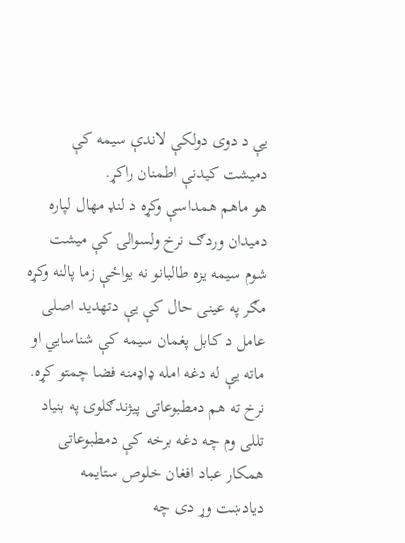يې د دوی دولکې لاندې سيمه کې دميشت کيدنې اطمنان راکړ.
هو ماهم همداسې وکړه د لنډ مهال لپاره دميدان وردګ نرخ ولسوالۍ کې ميشت شوم سيمه يزه طالبانو نه يواځې زما پالنه وکړه مګر په عينی حال کې يې دتهديد اصلی عامل د کابل پغمان سيمه کې شناسايي او ماته يې له دغه امله ډاډمنه فضا چمتو کړه. نرخ ته هم دمطبوعاتی پيژندګلوۍ په بنياد تللی وم چه دغه برخه کې دمطبوعاتی همکار عباد افغان خلوص ستايمه
ديادښت وړ دی چه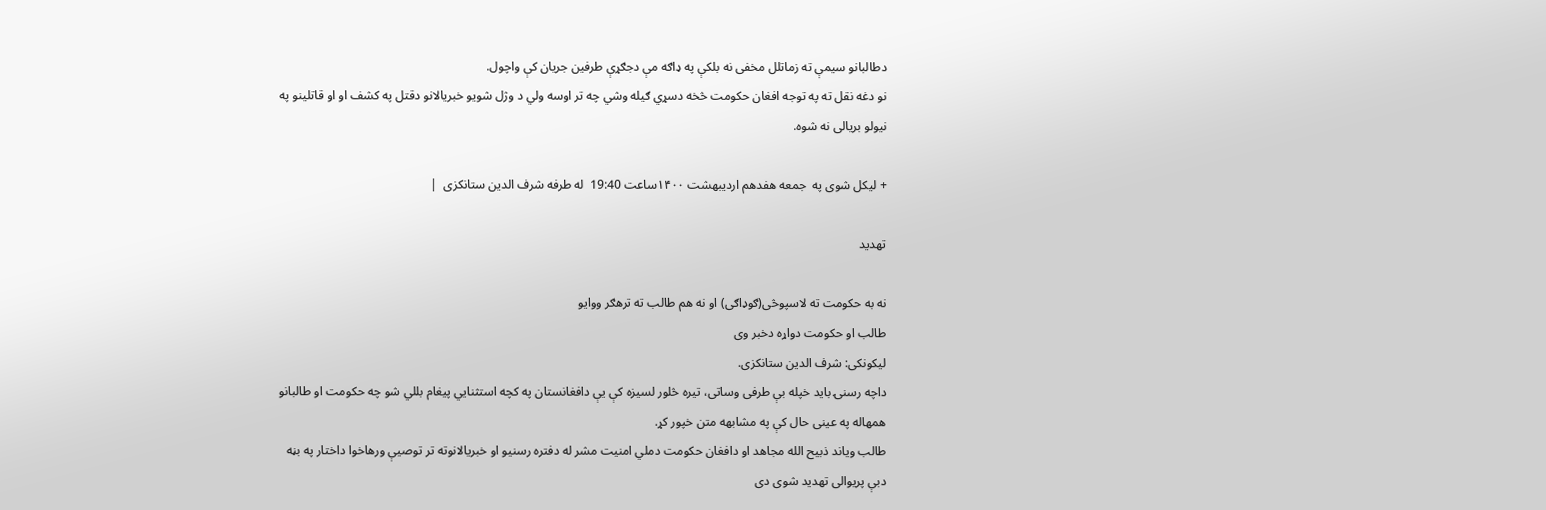دطالبانو سيمې ته زماتلل مخفی نه بلکې په ډاګه مې دجګړې طرفين جريان کې واچول.
نو دغه نقل ته په توجه افغان حکومت څخه دسړي ګيله وشي چه تر اوسه ولي د وژل شويو خبريالانو دقتل په کشف او او قاتلينو په نيولو بريالی نه شوه.

+ لیکل شوی په  جمعه هفدهم اردیبهشت ۱۴۰۰ساعت 19:40  له طرفه شرف الدین ستانکزی  |

تهديد

نه به حکومت ته لاسپوڅی(ګوډاګی) او نه هم طالب ته ترهګر ووايو
طالب او حکومت دواړه دخبر وی
ليکونکی: شرف الدين ستانکزی.
داچه رسنۍ بايد خپله بې طرفی وساتی، تيره څلور لسيزه کې يې دافغانستان په کچه استثنايي پيغام بللي شو چه حکومت او طالبانو همهاله په عينی حال کې په مشابهه متن خپور کړ.
طالب وياند ذبيح الله مجاهد او دافغان حکومت دملي امنيت مشر له دفتره رسنيو او خبريالانوته تر توصيې ورهاخوا داختار په بڼه دبې پريوالی تهديد شوی دی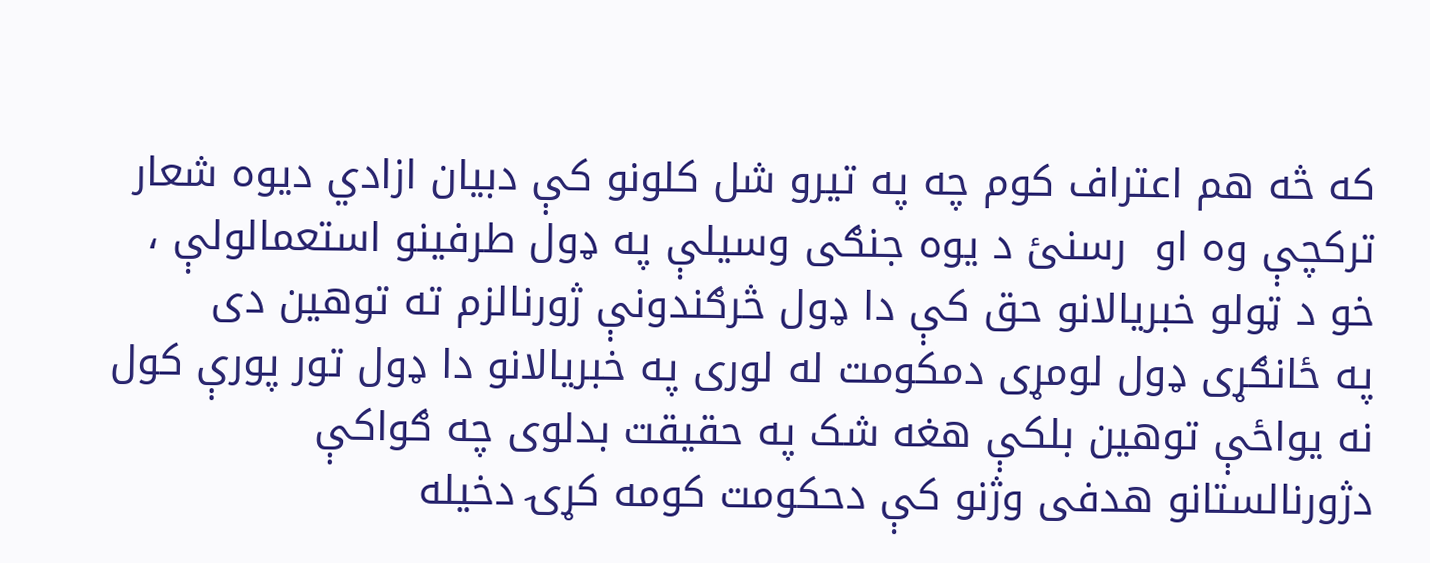که څه هم اعتراف کوم چه په تيرو شل کلونو کې دبيان ازادي ديوه شعار ترکچې وه او  رسنئ د يوه جنګی وسيلې په ډول طرفينو استعمالولې ، خو د ټولو خبريالانو حق کې دا ډول څرګندونې ژورنالزم ته توهين دی
په ځانګړی ډول لومړی دمکومت له لوری په خبريالانو دا ډول تور پورې کول نه يواځې توهين بلکې هغه شک په حقيقت بدلوی چه ګواکې دژورنالستانو هدفی وژنو کې دحکومت کومه کړۍ دخيله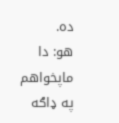ده.
هو: دا ماپخواهم په ډاګه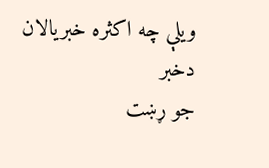ويلې چه اکثره خبريالان دخبر
جو ړښت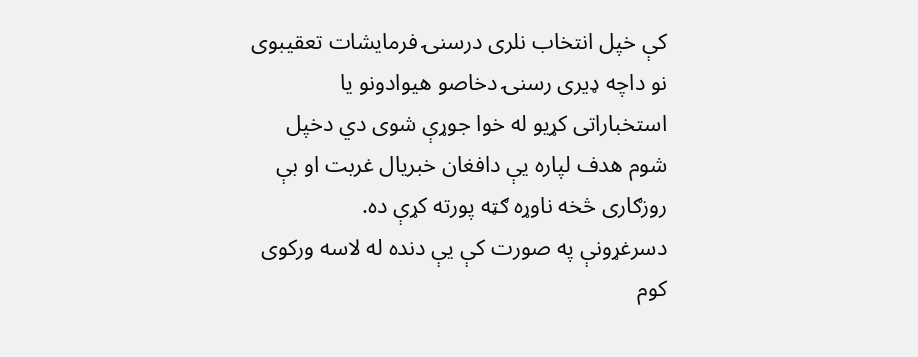کې خپل انتخاب نلری درسنۍ فرمايشات تعقيبوی نو داچه ډيری رسنۍ دخاصو هيوادونو يا استخباراتی کړيو له خوا جوړې شوی دي دخپل شوم هدف لپاره يې دافغان خبريال غربت او بې روزګاری څخه ناوړه ګټه پورته کړې ده.
دسرغړونې په صورت کې يې دنده له لاسه ورکوی کوم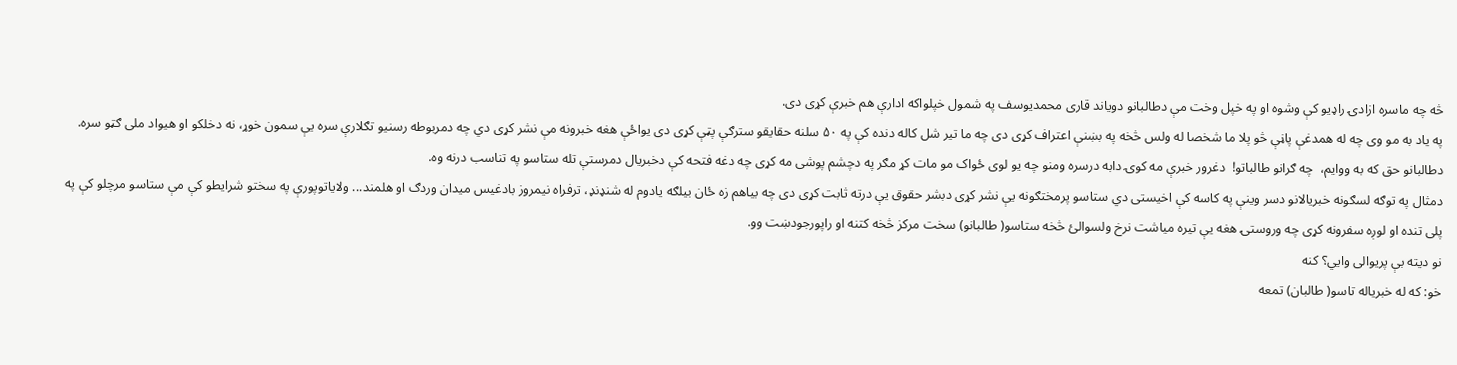څه چه ماسره ازادۍ راډيو کې وشوه او په خپل وخت مې دطالبانو دوياند قاری محمديوسف په شمول خپلواکه ادارې هم خبرې کړی دی.
په ياد به مو وی چه له همدغې پاڼې څو پلا ما شخصا له ولس څخه په بښنې اعتراف کړی دی چه ما تير شل کاله دنده کې په ۵۰ سلنه حقايقو سترګې پټې کړی دی يواځې هغه خبرونه مې نشر کړی دي چه دمربوطه رسنيو تګلارې سره يې سمون خوړ، نه دخلکو او هيواد ملی ګټو سره.
دطالبانو حق که به ووايم،  چه ګرانو طالباتو!  دغرور خبرې مه کوۍ دابه درسره ومنو چه يو لوی ځواک مو مات کړ مګر په دچشم پوشی مه کړی چه دغه فتحه کې دخبريال دمرستې تله ستاسو په تناسب درنه وه.
دمثال په توګه لسګونه خبريالانو دسر وينې په کاسه کې اخيستی دي ستاسو پرمختګونه يې نشر کړی دبشر حقوق يې درته ثابت کړی دی چه بياهم زه ځان بيلګه يادوم له شنډنډ، ترفراه نيمروز بادغيس ميدان وردګ او هلمند... ولاياتوپورې په سختو شرايطو کې مې ستاسو مرچلو کې په پلی تنده او لوږه سفرونه کړی چه وروستۍ هغه يې تيره مياشت نرخ ولسوالئ څخه ستاسو( طالبانو) سخت مرکز څخه کتنه او راپورجودښت وو.
نو ديته بې پريوالی وايي؟ کنه
خو: که له خبرياله تاسو( طالبان) تمعه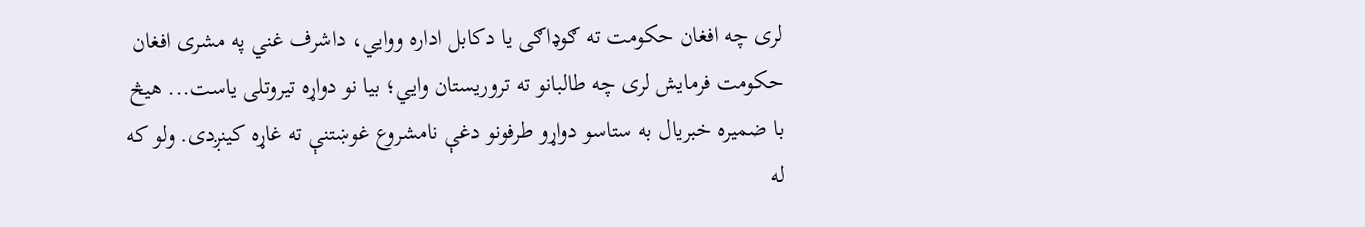لری چه افغان حکومت ته ګوډاګی يا دکابل اداره ووايي، داشرف غني په مشری افغان حکومت فرمايش لری چه طالبانو ته تروريستان وايي؛ بيا نو دواړه تيروتلی ياست... هيڅ با ضميره خبريال به ستاسو دواړو طرفونو دغې نامشروع غوښتنې ته غاړه کينږدی. ولو که له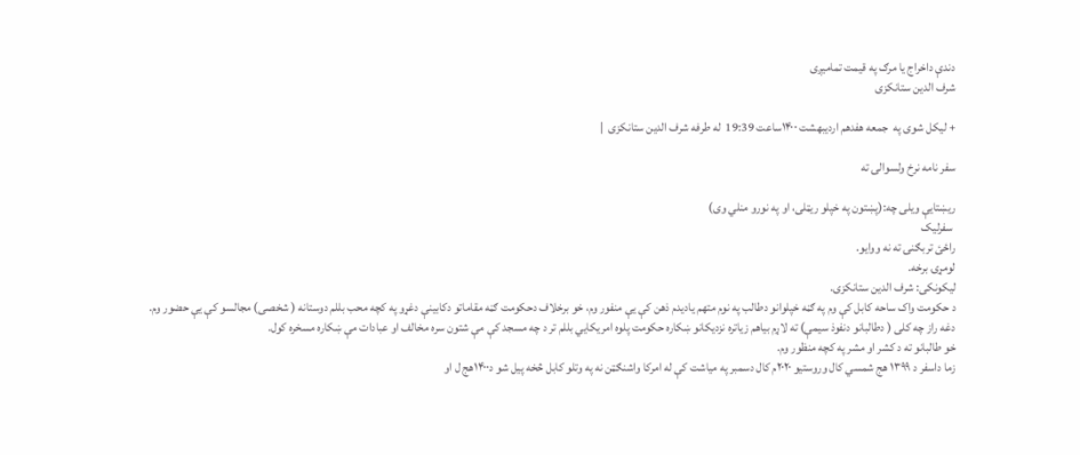دندې داخراج يا مرګ په قيمت تماميږی
شرف الدين ستانکزی

+ لیکل شوی په  جمعه هفدهم اردیبهشت ۱۴۰۰ساعت 19:39  له طرفه شرف الدین ستانکزی  |

سفر نامه نرخ ولسوالۍ ته

ريښتايې ويلی چه:(پښتون په خپلو ريټلی، او په نورو منلي وی)
 سفرليک
راځئ تربګنۍ ته نه ووايو.
لومړۍ برخه.
ليکونکی: شرف الدين ستانکزی.
د حکومت واک ساحه کابل کې وم په ګڼه خپلوانو دطالب په نوم متهم ياديدم ذهن کې يې منفور وم، خو برخلاف دحکومت ګڼه مقاماتو دکابينې دغړو په کچه محب بللم دوستانه ( شخصی) مجالسو کې يې حضور وم.
دغه راز چه کلی ( دطالبانو دنفوذ سيمې) ته لاړم بياهم زياتره نزديکانو ښکاره حکومت پلوه امريکايي بللم تر د چه مسجد کې مې شتون سره مخالف او عبادات مې ښکاره مسخره کول.
خو طالبانو ته د کشر او مشر په کچه منظور وم.
زما داسفر د ۱۳۹۹ هج شمسي کال وروستيو ۲۰۲۰م کال دسمبر په مياشت کې له امرکا واشنګټن نه په وتلو کابل څخه پيل شو د۱۴۰۰هج ل او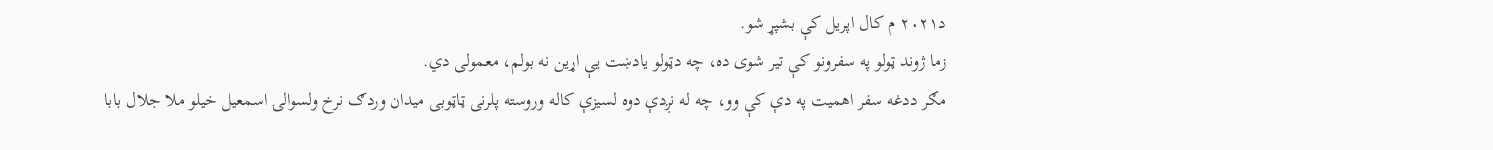د۲۰۲۱ م کال اپريل کې بشپړ شو.
زما ژوند ټولو په سفرونو کې تير شوی ده، چه دټولو يادښت يې اړين نه بولم، معمولی دي.
مګر ددغه سفر اهميت په دې کې وو، چه له نږدې دوه لسيزې کاله وروسته پلرنی ټاټوبی ميدان وردګ نرخ ولسوالۍ اسمعيل خيلو ملا جلال بابا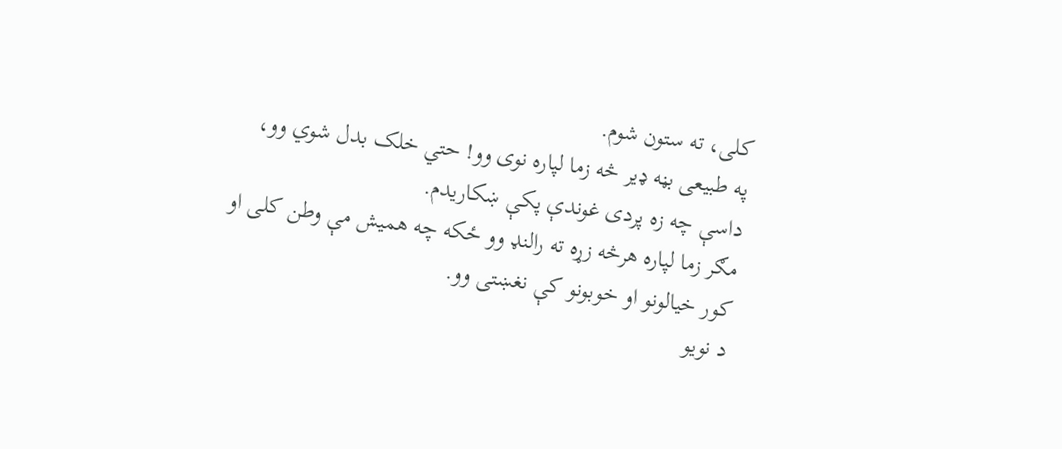کلی، ته ستون شوم.
په طبيعی بڼه ډير څه زما لپاره نوی وو! حتي خلک بدل شوي وو، داسې چه زه پردی غوندې پکې ښکاريدم.
مګر زما لپاره هرڅه زړه ته رالنډ وو ځکه چه هميش مې وطن کلی او کور خيالونو او خوبونو کې نغښتی وو.
د نويو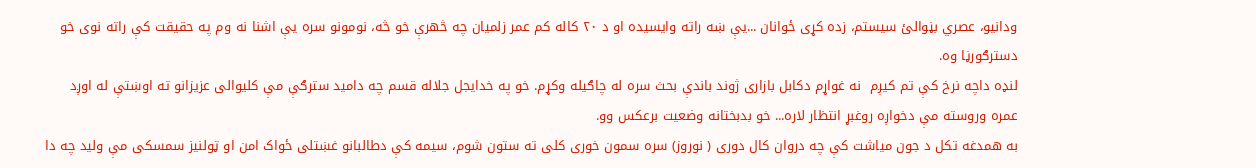ودانيو، عصري بڼوالئ سيستم، زده کړی ځوانان ...يې ښه راته وايسيده او د ۲۰ کاله کم عمر زلميان چه څهرې خو څه، نومونو سره يې اشنا نه وم په حقيقت کې راته نوی خو دسترګورڼا وه.
لنډه داچه نرخ کې تم کيږم  نه غواړم دکابل بازاری ژوند باندې بحث سره له چاګيله وکړم. خو په خدایجل جلاله قسم چه داميد سترګې مې کليوالی عزيزانو ته اوښتې له اوږد عمره وروسته مې دخواږه روغبړ انتظار لاره... خو بدبختانه وضعيت برعکس وو.
به همدغه تکل د جون مياشت کې چه دروان کال دوری ( نوروز) سره سمون خوری کلی ته ستون شوم، سيمه کې دطالبانو غښتلی ځواک امن او ټولنيز سمسکی مې وليد چه دا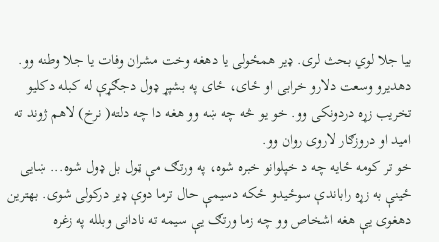بيا جلا لوي بحث لری. ډير همځولی يا دهغه وخت مشران وفات يا جلا وطنه وو. دهديرو وسعت دلارو خرابی او ځای، ځای په بشپړ ډول دجګړې له کبله دکليو تخريب زړه دردونکی وو. خو يو څه چه ښه وو هغه دا چه دلته( نرخ) لاهم ژوند ته اميد او دروزګار لاروی روان وو.
خو تر کومه ځايه چه د خپلوانو خبره شوه، په ورتګ مې ټول بل ډول شوه... ښايی ځينې به زړه راباندې سوځيدو ځکه دسيمې حال ترما دوې ډير درکولی شوی. بهترين دهغوی يې هغه اشخاص وو چه زما ورتګ يې سيمه ته نادانی وبلله په زغره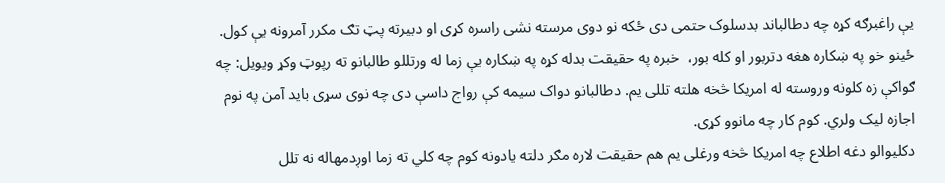يې راغبرګه کړه چه دطالباند بدسلوک حتمی دی ځکه نو دوی مرسته نشی راسره کړی او دبيرته پټ تګ مکرر آمرونه يې کول.
ځينو خو په ښکاره هغه دتربور او کله بور،  خبره په حقيقت بدله کړه په ښکاره يې زما له ورتللو طالبانو ته رپوټ وکړ ويويل: چه ګواکې زه کلونه وروسته له امريکا څخه هلته تللی يم. دطالبانو دواک سيمه کې رواج داسې دی چه نوی سړی بايد آمن په نوم اجازه ليک ولري. کوم کار چه مانوو کړی.
دکليوالو دغه اطلاع چه امريکا څخه ورغلی يم هم حقيقت لاره مګر دلته يادونه کوم چه کلي ته زما اوږدمهاله نه تلل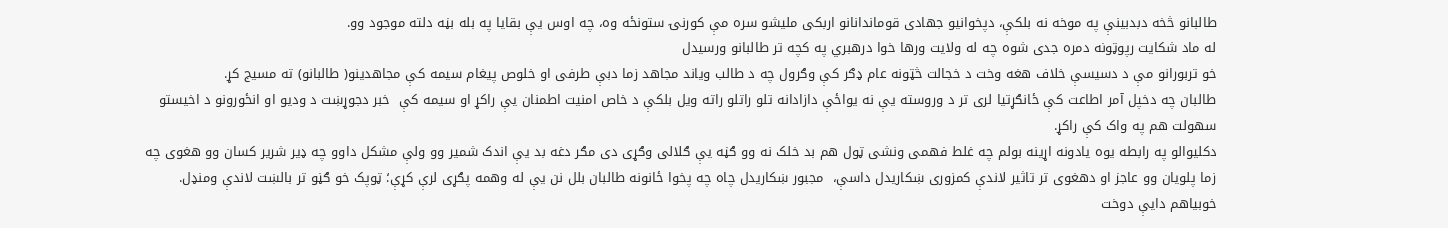طالبانو څخه دبدبينې په موخه نه بلکې، دپخوانيو جهادی قوماندانانو اربکی مليشو سره مې کورنۍ ستونځه وه، چه اوس يې بقايا په بله بڼه دلته موجود وو.
له ماد شکايت رپوټونه دمره جدی شوه چه له ولايت ورها خوا درهبري په کچه تر طالبانو ورسيدل
خو تربورانو مې د دسيسې خلاف هغه وخت د خجالت څټونه عام ډګر کې وګرول چه د طالب وياند مجاهد زما دبې طرفی او خلوص پيغام سيمه کې مجاهدينو( طالبانو) ته مسيج کړ.
طالبان چه دخپل آمر اطاعت کې ځانګړتيا لری تر د وروسته يې نه يواځې دازادانه تلو راتلو راته ويل بلکې د خاص امنيت اطمنان يې راکړ او سيمه کې  خبر دجوړښت د وديو او انځورونو د اخيستو سهولت هم په واک کې راکړ.
دکليوالو په رابطه يوه يادونه اړينه بولم چه غلط فهمی ونشی ټول هم بد خلک نه وو ګڼه يې ګلالی وګړی دی مګر دغه بد يې اندک شمير وو ولې مشکل داوو چه ډير شرير کسان وو هغوی چه زما پلويان وو عاجز او دهغوی تر تاثير لاندې کمزوری ښکاريدل داسې،  مجبور ښکاريدل چاه چه پخوا ځانونه طالبان بلل نن يې له وهمه پګړی لرې کړې؛ ټوپک خو ګڼو تر بالښت لاندې ومنډل. خوبياهم دايې دوخت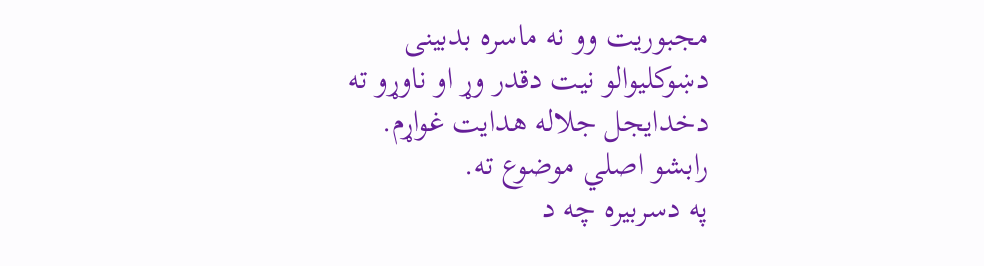مجبوريت وو نه ماسره بدبينی  دښوکليوالو نيت دقدر وړ او ناوړو ته دخدایجل جلاله هدايت غواړم.
رابشو اصلي موضوع ته.
په دسربيره چه د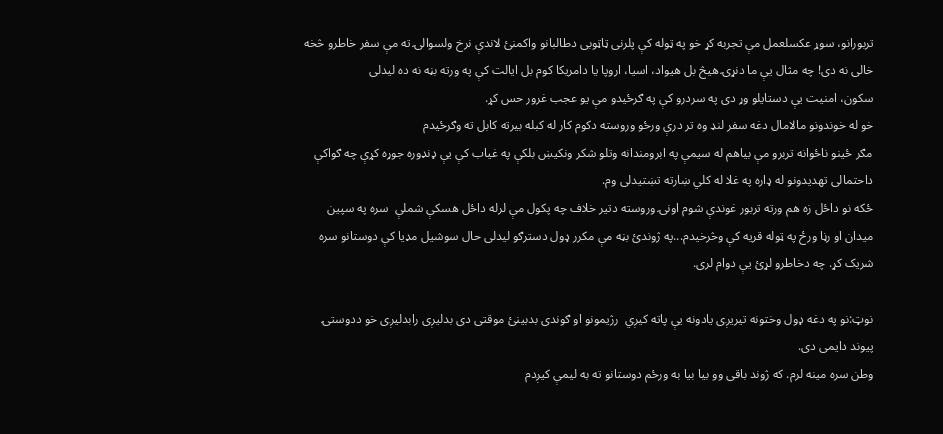تربورانو، سوړ عکسلعمل مې تجربه کړ خو په ټوله کې پلرنی ټاټوبی دطالبانو واکمنئ لاندې نرخ ولسوالۍ ته مې سفر خاطرو څخه خالی نه دی! چه مثال يې ما دنړۍ هيڅ بل هيواد، اسيا، اروپا يا دامريکا کوم بل ايالت کې په ورته بڼه نه ده ليدلی
سکون، امنيت يې دستايلو وړ دی په سردرو کې په ګرځيدو مې يو عجب غرور حس کړ.
خو له خوندونو مالامال دغه سفر لنډ وه تر درې ورځو وروسته دکوم کار له کبله بيرته کابل ته وګرځيدم
مګر ځينو ناځوانه تربرو مې بياهم له سيمې په ابرومندانه وتلو شکر ونکيښ بلکې په غياب کې يې ډنډوره جوړه کړې چه ګواکې داحتمالی تهديدونو له ډاره په غلا له کلي ښارته تښتيدلی وم.
ځکه نو داځل زه هم ورته تربور غوندې شوم اونۍ وروسته دتير خلاف چه پکول مې لرله داځل هسکې شملې  سره په سپين ميدان او رڼا ورځ په ټوله قريه کې وڅرخيدم...په ژوندئ بڼه مې مکرر ډول دسترګو ليدلی حال سوشيل مډيا کې دوستانو سره شريک کړ. چه دخاطرو لړئ يې دوام لری.

نوټ:نو په دغه ډول وختونه تيريږی يادونه يې پاته کيږي  رژيمونو او ګوندی بدبينئ موقتی دی بدليږی رابدليږی خو ددوستۍ پيوند دايمی دی.
وطن سره مينه لرم. که ژوند باقی وو بيا بيا به ورځم دوستانو ته به ليمې کيږدم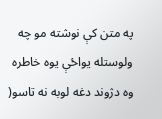په متن کې نوشته مو چه ولوستله يواځې يوه خاطره وه دژوند دغه لوبه نه تاسو(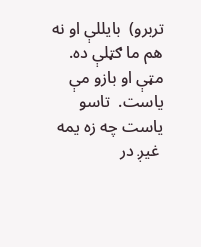تربرو)  بايللې او نه هم ما ګټلې ده. مټې او بازو مې ياست.  تاسو ياست چه زه يمه
 غيږ در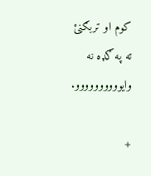کوم او تربګنئ ته په ګډه نه وايوووووووووو.

+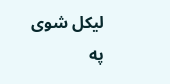لیکل شوی په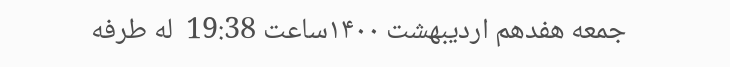جمعه هفدهم اردیبهشت ۱۴۰۰ساعت 19:38  له طرفه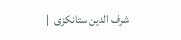شرف الدین ستانکزی  |